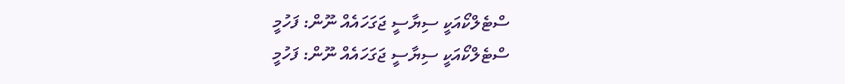ސްޓެލްކޯއަކީ ސިޔާސީ ޖަގަހައެއް ނޫން: ފަހުމީ
ސްޓެލްކޯއަކީ ސިޔާސީ ޖަގަހައެއް ނޫން: ފަހުމީ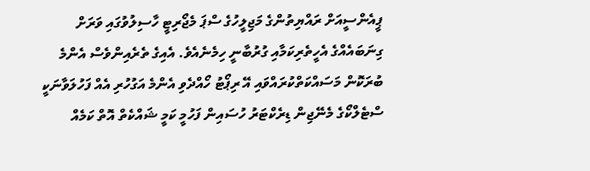ޕީއެންސީއަށް ރައްޔިތުންގެ މަޖިލީހުގެ ސްޕަ މެޖޯރިޓީ ހާސިލުވުގައި ވަރަށް ގިނަބައެއްގެ އެހީތެރިކަމާއި ގުރުބާނީ ހިމެނެއެވެ. އެއިގެ ތެރެއިންވެސް އެންމެ ބުރަކޮން މަސައްކަތްކުރައްވައި އޭ ރިޕޯޓު ހޯއްދެވި އެންމެ އަގުހުރި އެއް ފަހުލަވާނަކީ ސްޓެލްކޯގެ މެނޭޖިން ޑިރެކްޓަރު ހުސައިން ފަހުމީ ކަމީ ޝައްކެތް އޮތް ކަމެއް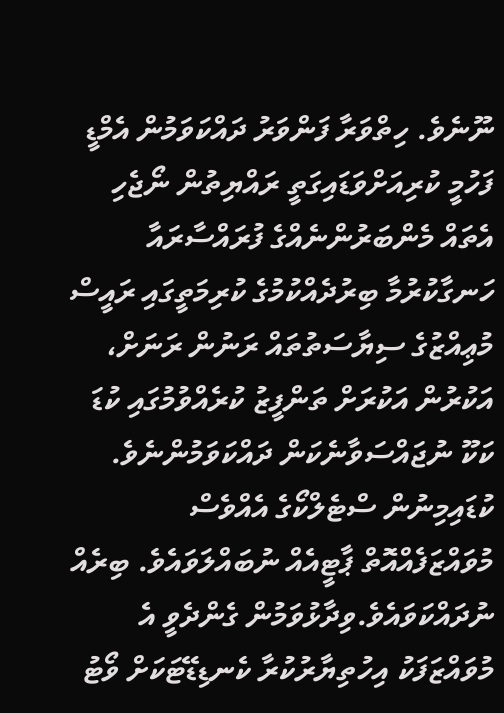ނޫނެވެ. ހިތްވަރާ ފަންވަރު ދައްކަވަމުން އެމްޑީ ފަހުމީ ކުރިއަށްވަޑައިގަތީ ރައްޔިތުން ނޯޖެހި އެތައް މެންބަރުންނެއްގެ ފުރައްސާރައާ ހަނގާކުރުމާ ބިރުދެއްކުމުގެ ކުރިމަތީގައި ރައީސް މުޢިއްޒުގެ ސިޔާސަތުތައް ރަނުން ރަނަށް، އަކުރުން އަކުރަށް ތަންފީޒު ކުރެއްވުމުގައި ކުޑަ ކަކޫ ނުޖައްސަވާނެކަން ދައްކަވަމުންނެވެ. ކުޑައިމިނުން ސްޓެލްކޯގެ އެއްވެސް މުވައްޒަފެއްއޮތް ޕާޓީއެއް ނުބައްލަވައެވެ. ބިރެއް ނުދައްކަވައެވެ.ވިދާޅުވަމުން ގެންދެވީ އެ މުވައްޒަފަކު އިހުތިޔާރުކުރާ ކެނޑިޑޭޓަކަށް ވޯޓު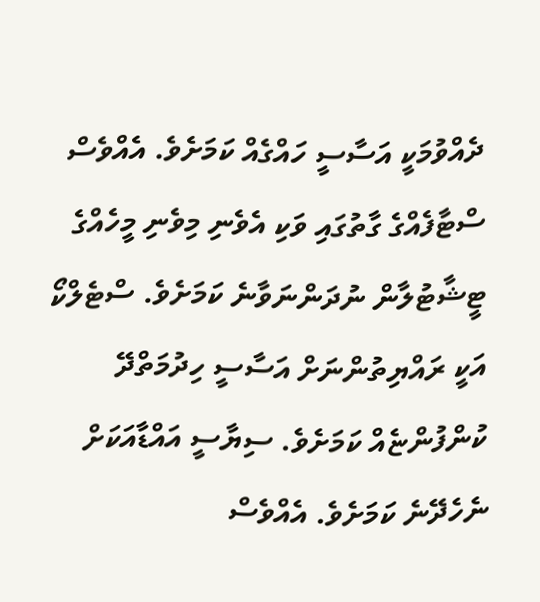ދެއްވުމަކީ އަސާސީ ހައްގެއް ކަމަށެވެ. އެއްވެސް ސްޓާފެއްގެ ގާތުގައި ވަކި އެވެނި މިވެނި މީހެއްގެ ޓީޝާޓުލާން ނުދަންނަވާނެ ކަމަށެވެ. ސްޓެލްކޯ އަކީ ރައްޔިތުންނަށް އަސާސީ ހިދުމަތްދޭ ކުންފުންޏެއް ކަމަށެވެ. ސިޔާސީ އައްޑާއަކަށް ނެހެދޭނެ ކަމަށެވެ. އެއްވެސް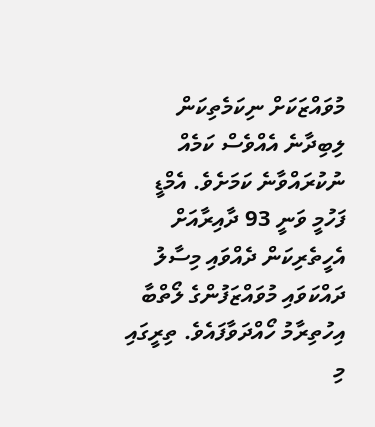މުވައްޒަކަށް ނިކަމެތިކަން ލިބިދާނެ އެއްވެސް ކަމެއް ނުކުރައްވާނެ ކަމަށެވެ. އެމްޑީ ފަހުމީ ވަނީ 93 ދާއިރާއަށް އެހީތެރިކަން ދެއްވައި މިސާލު ދައްކަވައި މުވައްޒަފުންގެ ލޯތްބާ އިހުތިރާމު ހޯއްދަވާފައެވެ. ތިރީގައި މި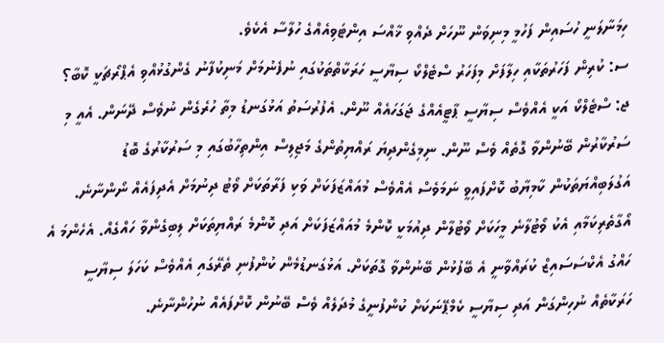ހިމަނާލަނީ ހުސައިން ފަހުމީ މިނިވަން ނޫހަށް ދެއްވި ޚާއްސަ އިންޓަވިއެއްގެ ހުލާސާ އެކެވެ.
ސ: ކުރިން ފަހަރުތަކާއި ހިލާފަށް މިފަހަރު ސްޓެލްކޯ ސިޔާސީ ހަރަކާތްތަކުގައި ނުފެނުމަށް މަނިކުފާނު ގެންގުޅުއްވި އެޕްރޯޗަކީ ކޮބާ؟
ޖ: ސްޓެލްކޯ އަކީ އެއްވެސް ސިޔާސީ ޕާޓީއެއްގެ ޖަގަހައެއް ނޫން. އެފުރުސަތު އަޅުގަނޑު މިތާ ހުރެގެން ނުވެސް ދޭނަން. އެއީ މި ސަރުކާރުން ބޭނުންވާ ގޮތެއް ވެސް ނޫން. ނިމިގެންދިޔަ ރައްޔިތުންގެ މަޖިލިސް އިންތިހާބުގައި މި ސަރުކާރުގެ ބޮޑު އަގުލަބިއްޔަތަކުން ކާމިޔާބު ކޮށްފައިވީ ނަމަވެސް އެއްވެސް މުއައްޒަފަކަށް ވަކި ފަރާތަކަށް ވޯޓު ދިނުމަށް އެދިފައެއް ނޯންނާނެ. އޯގާތެރިކަމާއި އެކު ވޯޓުލާނެ މީހަކަށް ވޯޓުލާން ދިއުމަކީ ކޮންމެ މުއައްޒަފަކަށް އަދި ކޮންމެ ރައްޔިތަކަށް ލިބިގެންވާ ހައްގެއް. އެހެންމަ އެ ހައްގު އެކްސަސައިޒް ކުރައްވާނީ އެ ބޭފުޅުން ބޭނުންވާ ގޮތަކަށް. އަޅުގަނޑުމެން ކުންފުނި ތެރޭގައި އެއްވެސް ކަހަލަ ސިޔާސީ ހަރަކާތެއް ނުހިންގަން އަދި ސިޔާސީ ކެމްޕޭނަކަށް ކުންފުނީގެ މުދަލެއް ވެސް ބޭނުން ކޮށްފައެއް ނުހުންނާނެ.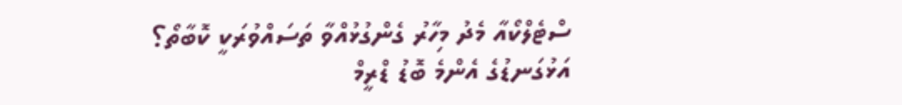ސްޓެލްކޯއާ މެދު މިހާރު ގެންގުޅުއްވާ ތަސައްވުރަކީ ކޮބާތޯ؟
އަޅުގަނޑުގެ އެންމެ ބޮޑު ޑްރީމް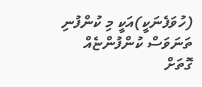(ހުވަފެނަކީ)އަކީ މި ކުންފުނި ތަނަވަސް ކުންފުންޏެއް ގޮތަށް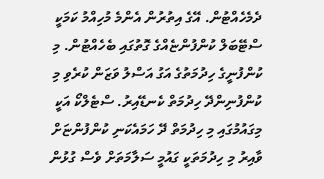ދެމެހެއްޓުން. އޭގެ އިތުރުން އެންމެ މުހިއްމު ކަމަކީ ސްޓޭބަލް ކުންފުންޏެއްގެ ގޮތުގައި ބެހެއްޓުން. މި ކުންފުނީގެ ހިދުމަތުގެ އަގު އަސްލު ވަޒަން ކުރެވި މި ކުންފުނިންދޭ ހިދުމަތް ކެނޑޭއިރު. ސްޓެލްކޯ އަކީ މިގައުމުގައި މި ހިދުމަތް ދޭ ހަމައެކަނި ކުންފުންޏަށް ވާއިރު މި ހިދުމަތަކީ ގައުމީ ސަލާމަތަށް ވެސް ގުޅުން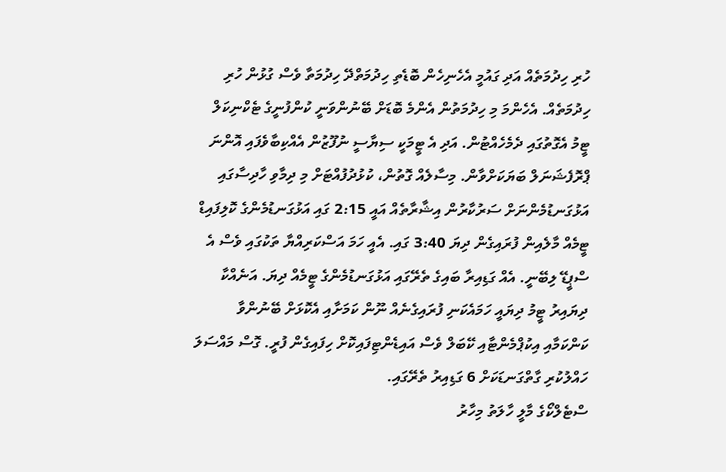ހުރި ހިދުމަތެއް އަދި ގައުމީ އެހެނިހެން ބޮޑެތި ހިދުމަތްދޭ ހިދުމަތާ ވެސް ގުޅުން ހުރި ހިދުމަތެއް. އެހެންމަ މި ހިދުމަތުން އެންމެ ބޮޑަށް ބޭނުންވަނީ ކުންފުނީގެ ޓެކްނިކަލް ޓީމު އެގޮތުގައި ދެމެހެއްޓުން. އަދި އެ ޓީމަކީ ސިޔާސީ ނުފޫޒުން އެއްކިބާވެފައި އޮންނަ ޕްރޮފެޝަނަލް ބަޔަކަށްވާން. މިސާލެއް ގޮތުން، ކުޅުދުފުއްޓަށް މި ދިމާވި ހާދިސާގައި އަޅުގަނޑުމެންނަށް ސަރުކާރުން އިޝާރާތެއް އައީ 2:15 ގައި އަޅުގަނޑުމެންގެ ކޮލިފައިޑް ޓީމެއް މާލެއިން ފުރައިގެން ދިޔަ 3:40 ގައި. އެއީ ހަމަ އަސްކަރިއްޔާ ތަކުގައި ވެސް އެ ސްޕީޑޭ ލިބޭނީ. އެއް ގަޑިއިރާ ބައިގެ ތެރޭގައި އަޅުގަނޑުމެންގެ ޓީމެއް ދިޔަ. އަނެއްކާ ދިޔައިރު ޓީމު ދިޔައީ ހަމައެކަނި ފުރައިގެނެއް ނޫން ކަމަށާއި އެކޮޅަށް ބޭނުންވާ ކަންކަމާއި އިކުޕްމެންޓާއި ކޭބަލް ވެސް އައިޑެންޓިފައިކޮށް ހިފައިގެން ފުރީ. ގޮސް މައްސަލަ ހައްލުކުރި ގާތްގަނޑަކަށް 6 ގަޑިއިރު ތެރޭގައި.
ސްޓެލްކޯގެ މާލީ ހާލަތު މިހާރު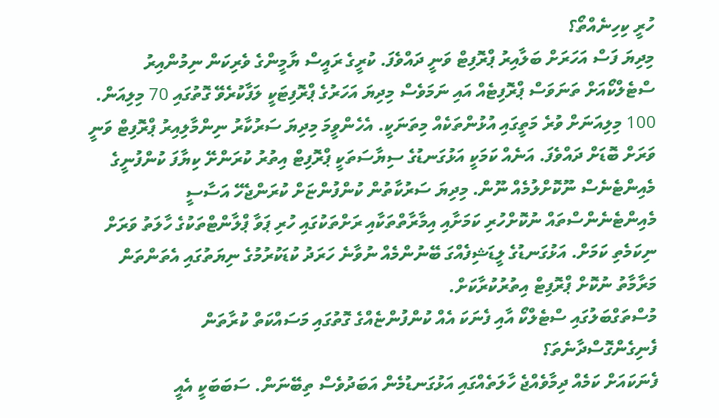ހުރީ ކިހިނެއްތޯ؟
މިދިޔަ ފަސް އަހަރަށް ބަލާއިރު ޕްރޮފިޓް ވަނީ ދައްވެފަ. ކުރީގެ ރައީސް ޔާމީންގެ ވެރިކަން ނިމުންއިރު ސްޓެލްކޯއަށް ތަނަވަސް ޕްރޮފިޓެއް އައި ނަމަވެސް މިދިޔަ އަހަރުގެ ޕްރޮފިޓަކީ ލަފާކުރެވޭ ގޮތުގައި 70 މިލިއަން. 100 މިލިއަނަށް ވުރެ މަތީގައި އުޅުންތަކެއް މިތަނަކީ. އެހެންވީމަ މިދިޔަ ސަރުކާރު ނިންމާލިއިރު ޕްރޮފިޓް ވަނީ ވަރަށް ބޮޑަށް ދައްވެފަ. އަނެއް ކަމަކީ އަޅުގަނޑުގެ ސިޔާސަތަކީ ޕްރޮފިޓް އިތުރު ކުރަންށޭ ކިޔާފަ ކުންފުނީގެ މެއިންޓެނެސް ނޫކޮށްލުމެއް ނޫން. މިދިޔަ ސަރުކާތުން ކުންފުންޏަށް ކުރަންޖެހޭ އަސާސީ މެއިންޓެނެންސްތައް ނުކޮށްހުރި ކަމަށާއި އިމާރާތްތަކާއި ރަށްތަކުގައި ހުރި ޕަވާ ޕްލާންޓްތަކުގެ ހާލަތު ވަރަށް ނިކަމެތި ކަމަށް. އަޅުގަނޑުގެ ލީޑަޝިފެއްގަ ބޭނުންމެއް ނުވާނެ ހަރަދު ކުޑަކުރުމުގެ ނިޔަތުގައި އެތަންތަން މަރާމާތު ނުކޮށް ޕްރޮފިޓް އިތުރުކުރާކަށް.
މުސްތަގްބަލުގައި ސްޓެލްކޯ އާއި ފެނަކަ އެއް ކުންފުންޏެއްގެ ގޮތުގައި މަސައްކަތް ކުރާތަން ފެނިގެންގޮސްދާނެތަ؟
ފެނަކައަށް ކަމެއް ދިމާވެއްޖެ ހާލަތެއްގައި އަޅުގަނޑުމެން އަބަދުވެސް ތިބޭނަން. ސަބަބަކީ އެއީ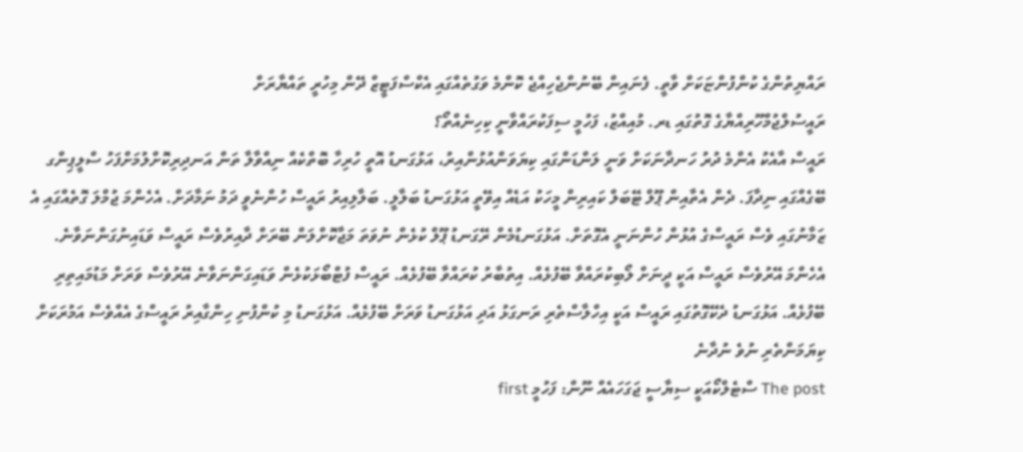ރައްޔިތުންގެ ކުންފުންޏަކަށް ވާތީ. ފެނައިން ބޭނުންޖެހިއްޖެ ކޮންމެ ވަގުތެއްގައި އެކްސްފަޓީޒް ދޭން މިހުރީ ތައްޔާރަށް
ރައީސުލްޖުމްހޫރިއްޔާގެ ގޮތުގައި ޑރ. މުއިއްޒު، ފަހުމީ ސިފަކުރައްވާނީ ކިހިނެއްތޯ؟
ރައީސް އާއެކު އެންމެ ދުރު ހަނދާނަކަށް ވަނީ ލަންޑަންގައި ކިޔަވަންއުޅުންއިރު، އަޅުގަނޑު އޮތީ ހުރިހާ ބޮތްކެއް ނިއްވާލާ ތަން އަނދިރިކޮށްލުމަށްފަހު ސްލީޕިންގ ބޭގެއްގައި ނިދާފަ. ދެން އެތާއިން ޕޫލް ޓޭބަލް ކައިރިން މީހަކު އަޑެއް އިވޭތީ އަޅުގަނޑު ބަލާލީ. ބަލާލިއިރު ރައީސް ހުންނެވީ ދަމު ނަމާދަށް. އެހެންމަ ޖުމްލަ ގޮތެއްގައި އެ ޒަމާނުގައި ވެސް ރައީސްގެ އުޅުން ހުންނަނީ އެގޮތަށް. އަޅުގަނޑުމެން ރޭގަނޑު ޕޫލް ކުޅެން ނުވަތަ މަޖާކޮށްލަން ބޭރަށް ދާއިރުވެސް ރައީސް ވަޑައިނުގަންނަވާނެ. އެހެންމަ އޭރުވެސް ރައީސް އަކީ ދީނަށް ލޯބިކުރައްވާ ބޭފުޅެއް. އިތުބާރު ކުރައްވާ ބޭފުޅެއް. ރައީސް ފުޓްބޯޅަކުޅެން ވަޑައިގަންނަވާނެ އޭރުވެސް ވަރަށް މަޑުމައިތިރި ބޭފުޅެއް. އަޅުގަނޑު ދެކޭގޮތުގައި ރައީސް އަކީ އިހްލާސްތެރި ރަނގަޅު އަދި އަޅުގަނޑު ވަރަށް ބޭފުޅެއް. އަޅުގަނޑު މި ކުންފުނި ހިންގާއިރު ރައީސްގެ އެއްވެސް އަމުރަކަށް ކިޔަމަންތެރި ނުވެ ނުދާނެ
The post ސްޓެލްކޯއަކީ ސިޔާސީ ޖަގަހައެއް ނޫން: ފަހުމީ first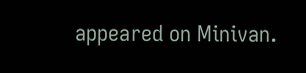appeared on Minivan.